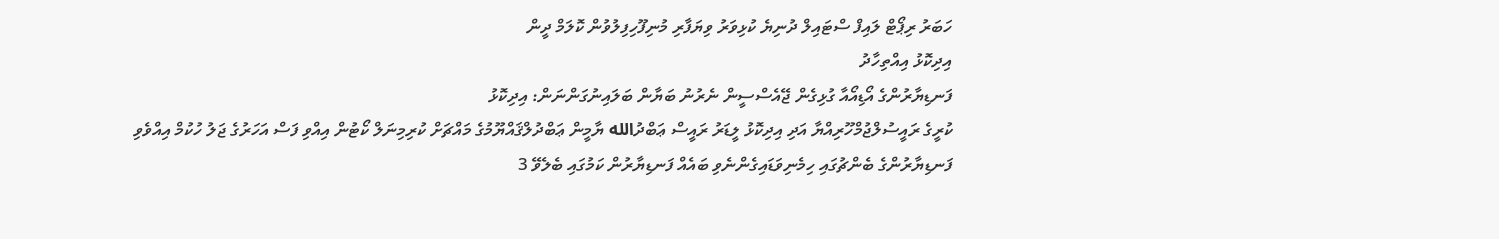ހަބަރު ރިޕޯޓް ލައިފް ސްޓައިލް ދުނިޔެ ކުޅިވަރު ވިޔަފާރި މުނިފޫހިފިލުވުން ކޮލަމް ދީން
އިދިކޮޅު އިއްތިހާދު
ފަނޑިޔާރުންގެ އޯޑިއޯއާ ގުޅިގެން ޖޭއެސްސީން ނެރުނު ބަޔާން ބަލައިނުގަންނަން: އިދިކޮޅު
ކުރީގެ ރައީސުލްޖުމްހޫރިއްޔާ އަދި އިދިކޮޅު ލީޑަރު ރައީސް ޢަބްދުالله ޔާމީން ޢަބްދުލްޤައްޔޫމުގެ މައްޗަށް ކުރިމިނަލް ކޯޓުން އިއްވި ފަސް އަހަރުގެ ޖަލު ހުކުމް އިއްވެވި ފަނޑިޔާރުންގެ ބެންޗުގައި ހިމެނިވަޑައިގެންނެވި ބައެއް ފަނޑިޔާރުން ކަމުގައި ބެލެވޭ 3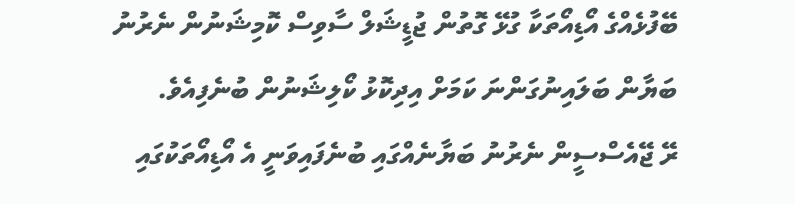ބޭފުޅެއްގެ އޯޑިއޯތަކާ ގުޅޭ ގޮތުން ޖުޑީޝަލް ސާވިސް ކޮމިޝަނުން ނެރުނު ބަޔާން ބަލައިނުގަންނަ ކަމަށް އިދިކޮޅު ކޯލިޝަނުން ބުނެފިއެވެ.
ރޭ ޖޭއެސްސީން ނެރުނު ބަޔާނެއްގައި ބުނެފައިވަނީ އެ އޯޑިއޯތަކުގައި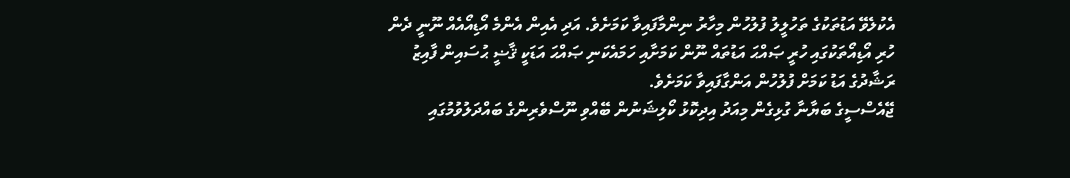އެކުލެވޭ އަޑުތަކުގެ ތަހުލީލު ފުލުހުން މިހާރު ނިންމާފައިވާ ކަމަށެވެ. އަދި އެއިން އެންމެ އޯޑިއޯއެއް ނޫނީ ދެން ހުރި އޯޑިއޯތަކުގައި ހުރީ ޞައްޙަ އަޑުތައް ނޫން ކަމަށާއި ހަމައެކަނި ޞައްޙަ އަޑަކީ ޤާޟީ ޙުސައިން ފާއިޒު ރަޝާދުގެ އަޑު ކަމަށް ފުލުހުން އަންގާފައިވާ ކަމަށެވެ.
ޖޭއެސްސީގެ ބަޔާނާ ގުޅިގެން މިއަދު އިދިކޮޅު ކޯލިޝަނުން ބޭއްވި ނޫސްވެރިންގެ ބައްދަލުވުމުގައި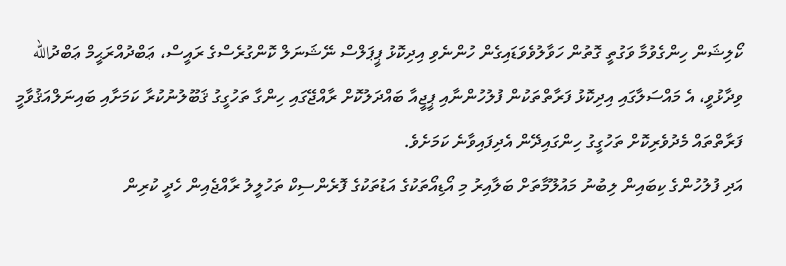ކޯލިޝަން ހިންގެވުމާ ވަގުތީ ގޮތުން ހަވާލުވެވަޑައިގެން ހުންނެވި އިދިކޮޅު ޕީޕަލްސް ނޭޝަނަލް ކޮންގުރެސްގެ ރައީސް، ޢަބްދުއްރަޙީމް ޢަބްދުالله ވިދާޅުވީ، އެ މައްސަލާގައި އިދިކޮޅު ފަރާތްތަކުން ފުލުހުންނާއި ޕީޖީއާ ބައްދަލުކޮށް ރާއްޖޭގައި ހިންގާ ތަހުގީގު ޤަބޫލުނުކުރާ ކަމަށާއި ބައިނަލްއަޤުވާމީ ފަރާތްތައް މެދުވެރިކޮށް ތަހުގީގު ހިންގައިދޭން އެދިފައިވާނެ ކަމަށެވެ.
އަދި ފުލުހުންގެ ކިބައިން ލިބުނު މައުލޫމާތަށް ބަލާއިރު މި އޯޑިއޯތަކުގެ އަޑުތަކުގެ ފޮރެންސިކް ތަހުލީލު ރާއްޖެއިން ހެދީ ކުރިން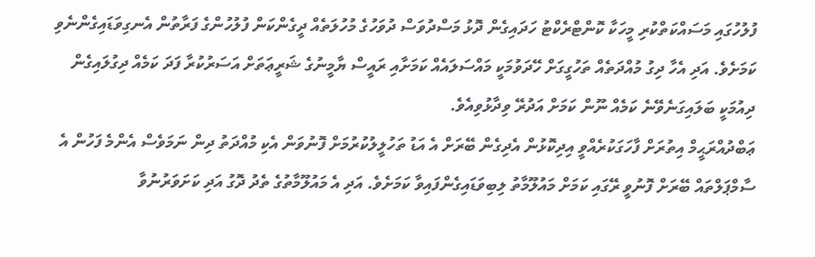ފުލުހުގައި މަސައްކަތްކުރި މީހަކާ ކޮންޓްރެކްޓު ހަދައިގެން ދޮޅު މަސްދުވަސް ދުވަހުގެ މުހުލަތެއް ދީގެންކަން ފުލުހުންގެ ފަރާތުން އެނގިވަޑައިގެންނެވި ކަމަށެވެ. އަދި އެހާ ދިގު މުއްދަތެއް ތަހުގީގަށް ހޭދަވުމަކީ މައްސަލައެއް ކަމަށާއި ރައީސް ޔާމީނުގެ ޝަރީޢަތަށް އަސަރުކުރާ ފަދަ ކަމެއް ދިގުލައިގެން ދިއުމަކީ ބަލައިގަނެވޭނެ ކަމެއް ނޫން ކަމަށް އަދުރޭ ވިދާޅުވިއެވެ.
ޢަބްދުއްރަޙީމް އިތުރަށް ފާހަގަކުރެއްވީ އިދިކޮޅުން އެދިގެން ބޭރަށް އެ އަޑު ތަހުލީލުކުރުމަށް ފޮނުވަން އެކި މުއްދަތު ދިން ނަމަވެސް އެންމެ ފަހުން އެ ސާމްޕަލްތައް ބޭރަށް ފޮނުވީ ރޭގައި ކަމަށް މައުލޫމާތު ލިބިވަޑައިގެންފައިވާ ކަމަށެވެ. އަދި އެ މައުލޫމާތުގެ ތެދު ދޮގު އަދި ކަށަވަރުނުވާ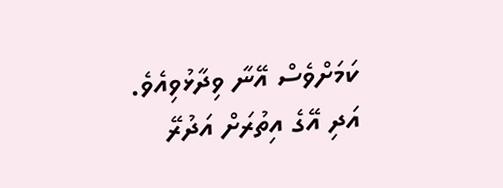ކަމަށްވެސް އޭނާ ވިދާޅުވިއެވެ.
އަދި އޭގެ އިތުރަށް އަދުރޭ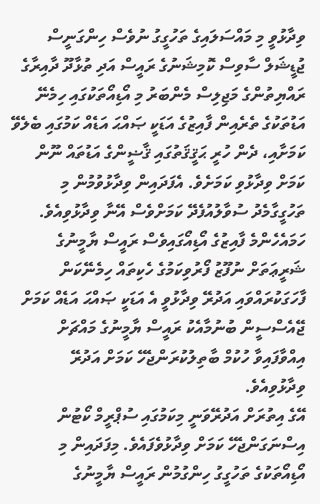ވިދާޅުވީ މި މައްސަލައިގެ ތަހުގީގު ނުވެސް ހިންގަނީސް ޖުޑީޝަލް ސާވިސް ކޮމިޝަނުގެ ރައީސް އަދި ތުޅާދޫ ދާއިރާގެ ރައްޔިތުންގެ މަޖިލިސް މެންބަރު މި އޯޑިއޯތަކުގައި ހިމެނޭ އަޑުތަކުގެ ތެރެއިން ފާއިޒުގެ އަޑަކީ ޞައްޙަ އަޑެއް ކަމުގައި ބެލެވޭ ކަމަށާއި، ދެން ހުރީ ޙަޤީޤަތުގައި ޤާޟީންގެ އަޑުތައް ނޫން ކަމަށް ވިދާޅުވި ކަމަށެވެ. އެފަދައިން ވިދާޅުވުމުން މި ތަހުގީގާމެދު ސުވާލުއުފެދޭ ކަމަށްވެސް އޭނާ ވިދާޅުވިއެވެ.
ހަމައެހެންމެ ފާއިޒުގެ އޯޑިއޯގައިވެސް ރައީސް ޔާމީނުގެ ޝަރީޢަތަށް ނުފޫޒު ފޯރުވިކަމުގެ ހެކިތައް ހިމެނޭކަން ފާހަގަކުރައްވައި އަދުރޭ ވިދާޅުވީ އެ އަޑަކީ ޞައްޙަ އަޑެއް ކަމަށް ޖޭއެސްސީން ބުނުމާއެކު ރައީސް ޔާމީނުގެ މައްޗަށް އިއްވާފައިވާ ހުކުމް ބާތިލުކުރަންޖެހޭ ކަމަށް އަދުރޭ ވިދާޅުވިއެވެ.
އޭގެ އިތުރަށް އަދުރޭވަނީ މިކަމުގައި ސުޕްރީމް ކޯޓުން އިސްނަގަންޖެހޭ ކަމަށް ވިދާޅުވެފައެވެ. މިފަދައިން މި އޯޑިއޯތަކުގެ ތަހުގީގު ހިންގުމުން ރައީސް ޔާމީނުގެ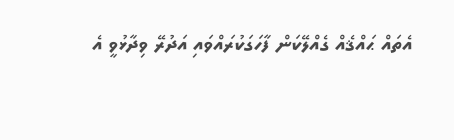އެތައް ޙައްޤެއް ގެއްލޭކަން ފާހަގަކުރައްވައި އަދުރޭ ވިދާޅުވީ އެ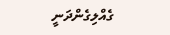ގެއްލިގެންދަނީ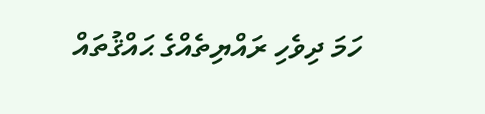ހަމަ ދިވެހި ރައްޔިތެއްގެ ޙައްޤުތައް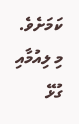ކަމަށެވެ.
މި ލިއުމާއި ގުޅޭ